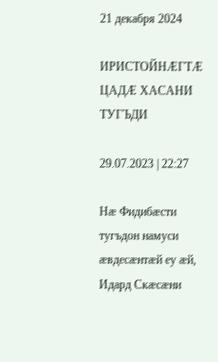21 декабря 2024

ИРИСТОЙНÆГТÆ ЦАДÆ ХАСАНИ ТУГЪДИ

29.07.2023 | 22:27

Нæ Фидибæсти тугъдон намуси æвдесæнтæй еу æй, Идард Скæсæни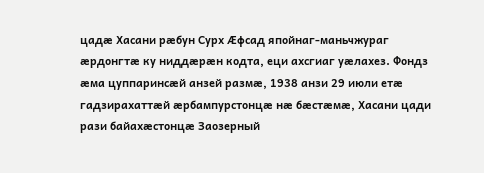цадæ Хасани рæбун Сурх Æфсад япойнаг-маньчжураг æрдонгтæ ку ниддæрæн кодта, еци ахсгиаг уæлахез. Фондз æма цуппаринсæй анзей размæ, 1938 анзи 29 июли етæ гадзирахаттæй æрбампурстонцæ нæ бæстæмæ, Хасани цади рази байахæстонцæ Заозерный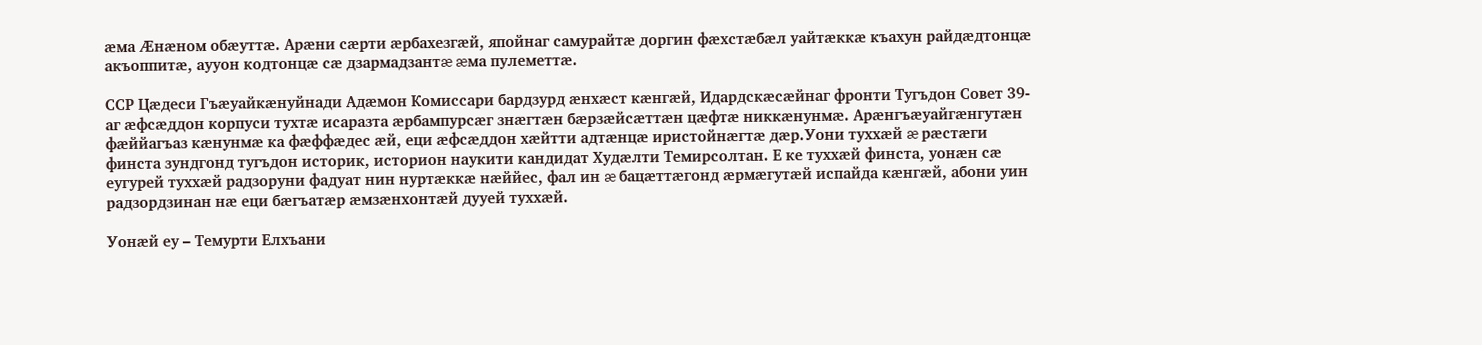æма Æнæном обæуттæ. Арæни сæрти æрбахезгæй, япойнаг самурайтæ доргин фæхстæбæл уайтæккæ къахун райдæдтонцæ акъоппитæ, аууон кодтонцæ сæ дзармадзантæ æма пулеметтæ.

ССР Цæдеси Гъæуайкæнуйнади Адæмон Комиссари бардзурд æнхæст кæнгæй, Идардскæсæйнаг фронти Тугъдон Совет 39-аг æфсæддон корпуси тухтæ исаразта æрбампурсæг знæгтæн бæрзæйсæттæн цæфтæ никкæнунмæ. Арæнгъæуайгæнгутæн фæййагъаз кæнунмæ ка фæффæдес æй, еци æфсæддон хæйтти адтæнцæ иристойнæгтæ дæр.Уони туххæй æ рæстæги финста зундгонд тугъдон историк, историон наукити кандидат Худæлти Темирсолтан. Е ке туххæй финста, уонæн сæ еугурей туххæй радзоруни фадуат нин нуртæккæ нæййес, фал ин æ бацæттæгонд æрмæгутæй испайда кæнгæй, абони уин радзордзинан нæ еци бæгъатæр æмзæнхонтæй дууей туххæй.

Уонæй еу – Темурти Елхъани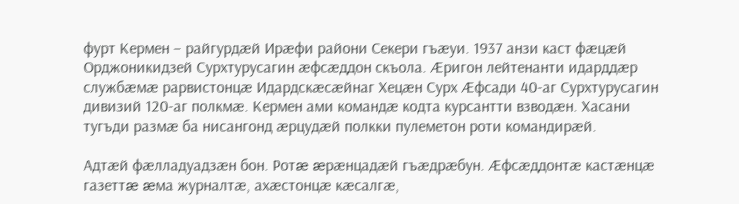фурт Кермен – райгурдæй Ирæфи райони Секери гъæуи. 1937 анзи каст фæцæй Орджоникидзей Сурхтурусагин æфсæддон скъола. Æригон лейтенанти идарддæр службæмæ рарвистонцæ Идардскæсæйнаг Хецæн Сурх Æфсади 40-аг Сурхтурусагин дивизий 120-аг полкмæ. Кермен ами командæ кодта курсантти взводæн. Хасани тугъди размæ ба нисангонд æрцудæй полкки пулеметон роти командирæй.

Адтæй фæлладуадзæн бон. Ротæ æрæнцадæй гъæдрæбун. Æфсæддонтæ кастæнцæ газеттæ æма журналтæ, ахæстонцæ кæсалгæ,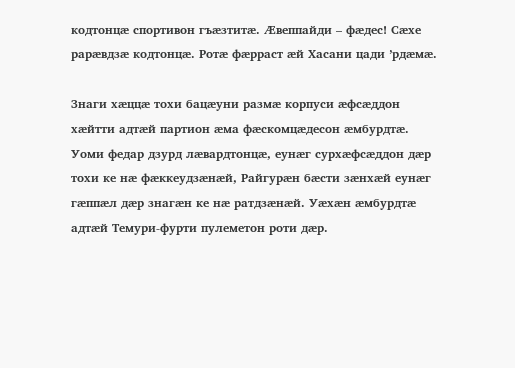кодтонцæ спортивон гъæзтитæ. Æвеппайди – фæдес! Сæхе рарæвдзæ кодтонцæ. Ротæ фæрраст æй Хасани цади ’рдæмæ.

Знаги хæццæ тохи бацæуни размæ корпуси æфсæддон хæйтти адтæй партион æма фæскомцæдесон æмбурдтæ. Уоми федар дзурд лæвардтонцæ, еунæг сурхæфсæддон дæр тохи ке нæ фæккеудзæнæй, Райгурæн бæсти зæнхæй еунæг гæппæл дæр знагæн ке нæ ратдзæнæй. Уæхæн æмбурдтæ адтæй Темури-фурти пулеметон роти дæр.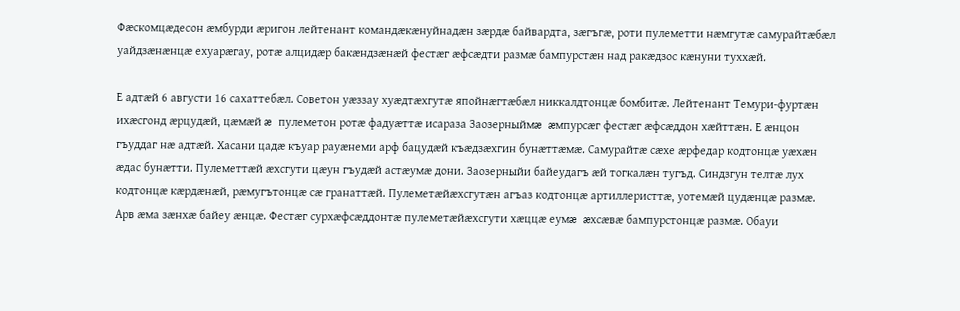Фæскомцæдесон æмбурди æригон лейтенант командæкæнуйнадæн зæрдæ байвардта, зæгъгæ, роти пулеметти нæмгутæ самурайтæбæл уайдзæнæнцæ ехуарæгау, ротæ алцидæр бакæндзæнæй фестæг æфсæдти размæ бампурстæн над ракæдзос кæнуни туххæй.

Е адтæй 6 августи 16 сахаттебæл. Советон уæззау хуæдтæхгутæ япойнæгтæбæл никкалдтонцæ бомбитæ. Лейтенант Темури-фуртæн ихæсгонд æрцудæй, цæмæй æ пулеметон ротæ фадуæттæ исараза Заозерныймæ æмпурсæг фестæг æфсæддон хæйттæн. Е æнцон гъуддаг нæ адтæй. Хасани цадæ къуар рауæнеми арф бацудæй къæдзæхгин бунæттæмæ. Самурайтæ сæхе æрфедар кодтонцæ уæхæн æдас бунæтти. Пулеметтæй æхсгути цæун гъудæй астæумæ дони. Заозерныйи байеудагъ æй тогкалæн тугъд. Синдзгун телтæ лух кодтонцæ кæрдæнæй, рæмугътонцæ сæ гранаттæй. Пулеметæйæхсгутæн агъаз кодтонцæ артиллеристтæ, уотемæй цудæнцæ размæ. Арв æма зæнхæ байеу æнцæ. Фестæг сурхæфсæддонтæ пулеметæйæхсгути хæццæ еумæ æхсæвæ бампурстонцæ размæ. Обауи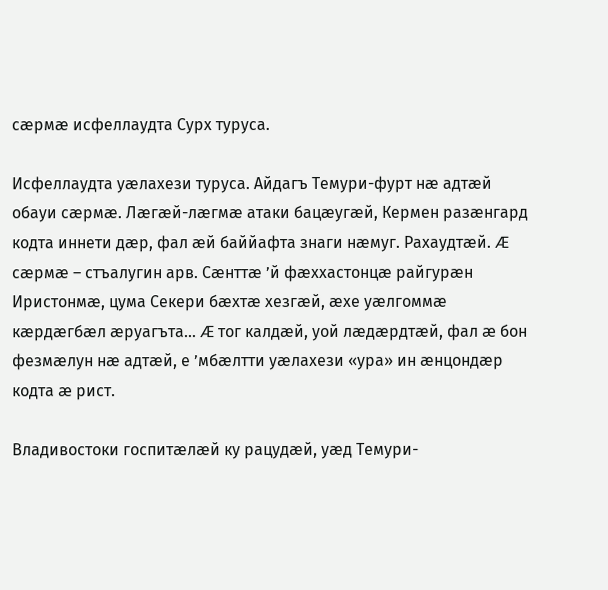сæрмæ исфеллаудта Сурх туруса.

Исфеллаудта уæлахези туруса. Айдагъ Темури-фурт нæ адтæй обауи сæрмæ. Лæгæй-лæгмæ атаки бацæугæй, Кермен разæнгард кодта иннети дæр, фал æй баййафта знаги нæмуг. Рахаудтæй. Æ сæрмæ – стъалугин арв. Сæнттæ ’й фæххастонцæ райгурæн Иристонмæ, цума Секери бæхтæ хезгæй, æхе уæлгоммæ кæрдæгбæл æруагъта… Æ тог калдæй, уой лæдæрдтæй, фал æ бон фезмæлун нæ адтæй, е ’мбæлтти уæлахези «ура» ин æнцондæр кодта æ рист.

Владивостоки госпитæлæй ку рацудæй, уæд Темури-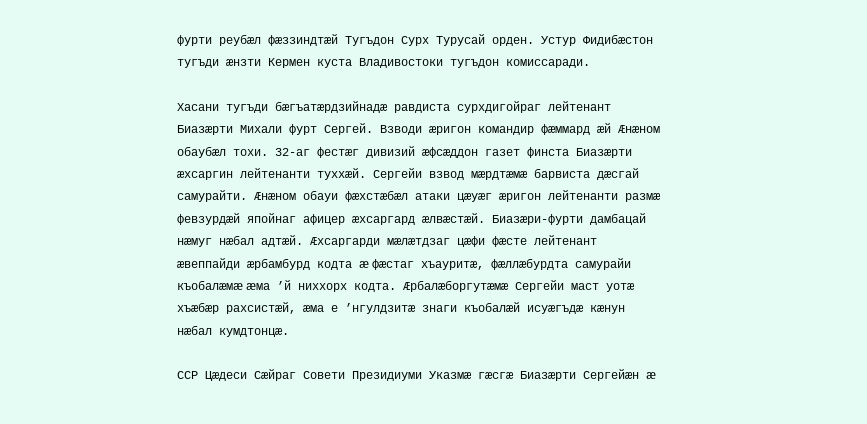фурти реубæл фæззиндтæй Тугъдон Сурх Турусай орден. Устур Фидибæстон тугъди æнзти Кермен куста Владивостоки тугъдон комиссаради.

Хасани тугъди бæгъатæрдзийнадæ равдиста сурхдигойраг лейтенант Биазæрти Михали фурт Сергей. Взводи æригон командир фæммард æй Æнæном обаубæл тохи. 32-аг фестæг дивизий æфсæддон газет финста Биазæрти æхсаргин лейтенанти туххæй. Сергейи взвод мæрдтæмæ барвиста дæсгай самурайти. Æнæном обауи фæхстæбæл атаки цæуæг æригон лейтенанти размæ февзурдæй япойнаг афицер æхсаргард æлвæстæй. Биазæри-фурти дамбацай нæмуг нæбал адтæй. Æхсаргарди мæлæтдзаг цæфи фæсте лейтенант æвеппайди æрбамбурд кодта æ фæстаг хъауритæ, фæллæбурдта самурайи къобалæмæ æма ’й ниххорх кодта. Æрбалæборгутæмæ Сергейи маст уотæ хъæбæр рахсистæй, æма е ’нгулдзитæ знаги къобалæй исуæгъдæ кæнун нæбал кумдтонцæ.

ССР Цæдеси Сæйраг Совети Президиуми Указмæ гæсгæ Биазæрти Сергейæн æ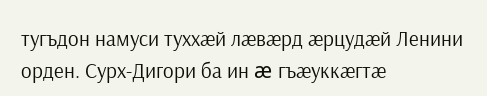тугъдон намуси туххæй лæвæрд æрцудæй Ленини орден. Сурх-Дигори ба ин æ гъæуккæгтæ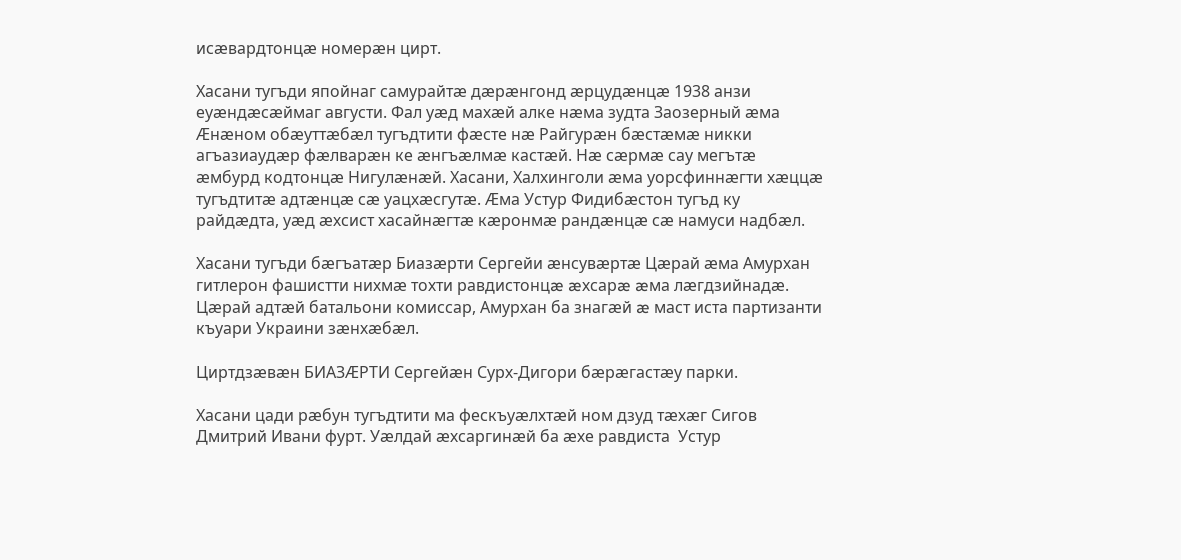исæвардтонцæ номерæн цирт.

Хасани тугъди япойнаг самурайтæ дæрæнгонд æрцудæнцæ 1938 анзи еуæндæсæймаг августи. Фал уæд махæй алке нæма зудта Заозерный æма Æнæном обæуттæбæл тугъдтити фæсте нæ Райгурæн бæстæмæ никки агъазиаудæр фæлварæн ке æнгъæлмæ кастæй. Нæ сæрмæ сау мегътæ æмбурд кодтонцæ Нигулæнæй. Хасани, Халхинголи æма уорсфиннæгти хæццæ тугъдтитæ адтæнцæ сæ уацхæсгутæ. Æма Устур Фидибæстон тугъд ку райдæдта, уæд æхсист хасайнæгтæ кæронмæ рандæнцæ сæ намуси надбæл.

Хасани тугъди бæгъатæр Биазæрти Сергейи æнсувæртæ Цæрай æма Амурхан гитлерон фашистти нихмæ тохти равдистонцæ æхсарæ æма лæгдзийнадæ. Цæрай адтæй батальони комиссар, Амурхан ба знагæй æ маст иста партизанти къуари Украини зæнхæбæл.

Циртдзæвæн БИАЗÆРТИ Сергейæн Сурх-Дигори бæрæгастæу парки.

Хасани цади рæбун тугъдтити ма фескъуæлхтæй ном дзуд тæхæг Сигов Дмитрий Ивани фурт. Уæлдай æхсаргинæй ба æхе равдиста  Устур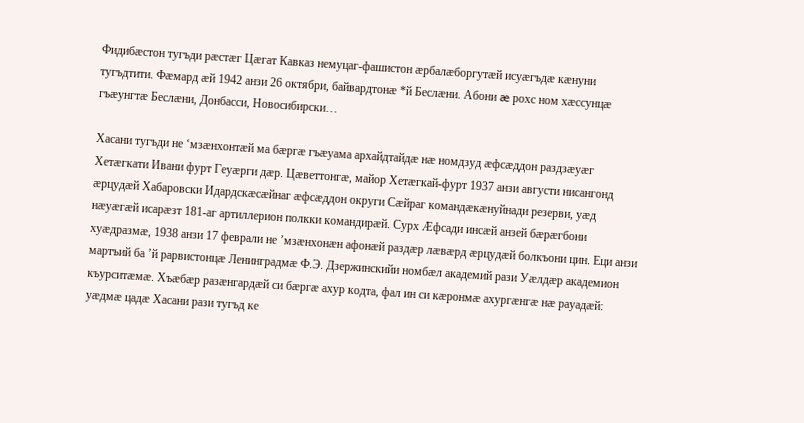Фидибæстон тугъди рæстæг Цæгат Кавказ немуцаг-фашистон æрбалæборгутæй исуæгъдæ кæнуни тугъдтити. Фæмард æй 1942 анзи 26 октябри, байвардтонæ *й Беслæни. Абони æ рохс ном хæссунцæ гъæунгтæ Беслæни, Донбасси, Новосибирски…

Хасани тугъди не ‘мзæнхонтæй ма бæргæ гъæуама архайдтайдæ нæ номдзуд æфсæддон раздзæуæг Хетæгкати Ивани фурт Геуæрги дæр. Цæветтонгæ, майор Хетæгкай-фурт 1937 анзи августи нисангонд æрцудæй Хабаровски Идардскæсæйнаг æфсæддон округи Сæйраг командæкæнуйнади резерви, уæд нæуæгæй исарæзт 181-аг артиллерион полкки командирæй. Сурх Æфсади инсæй анзей бæрæгбони хуæдразмæ, 1938 анзи 17 феврали не ’мзæнхонæн афонæй раздæр лæвæрд æрцудæй болкъони цин. Еци анзи мартъий ба ’й рарвистонцæ Ленинградмæ Ф.Э. Дзержинскийи номбæл академий рази Уæлдæр академион къурситæмæ. Хъæбæр разæнгардæй си бæргæ ахур кодта, фал ин си кæронмæ ахургæнгæ нæ рауадæй: уæдмæ цадæ Хасани рази тугъд ке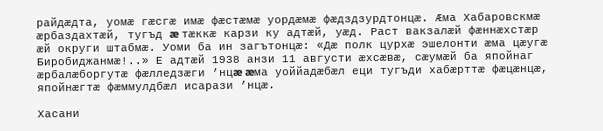райдæдта, уомæ гæсгæ имæ фæстæмæ уордæмæ фæдздзурдтонцæ. Æма Хабаровскмæ æрбаздахтæй, тугъд æ тæккæ карзи ку адтæй, уæд. Раст вакзалæй фæннæхстæр æй округи штабмæ. Уоми ба ин загътонцæ: «Дæ полк цурхæ эшелонти æма цæугæ Биробиджанмæ!..» Е адтæй 1938 анзи 11 августи æхсæвæ, сæумæй ба япойнаг æрбалæборгутæ фæлледзæги ’нцæ æма уоййадæбæл еци тугъди хабæрттæ фæцæнцæ, япойнæгтæ фæммулдбæл исарази ’нцæ.

Хасани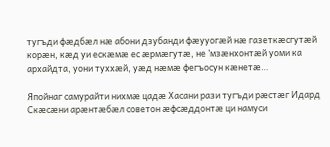тугъди фæдбæл нæ абони дзубанди фæууогæй нæ газеткæсгутæй корæн, кæд уи ескæмæ ес æрмæгутæ, не ’мзæнхонтæй уоми ка архайдта, уони туххæй, уæд нæмæ фегъосун кæнетæ…

Япойнаг самурайти нихмæ цадæ Хасани рази тугъди рæстæг Идард Скæсæни арæнтæбæл советон æфсæддонтæ ци намуси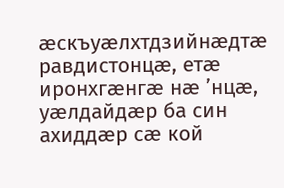æскъуæлхтдзийнæдтæ равдистонцæ, етæ иронхгæнгæ нæ ’нцæ, уæлдайдæр ба син ахиддæр сæ кой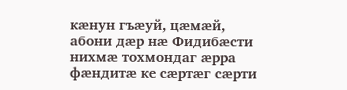кæнун гъæуй, цæмæй, абони дæр нæ Фидибæсти нихмæ тохмондаг æрра фæндитæ ке сæртæг сæрти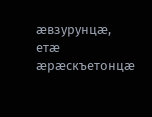æвзурунцæ, етæ æрæскъетонцæ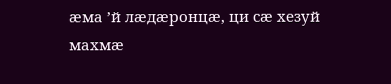æма ’й лæдæронцæ, ци сæ хезуй махмæ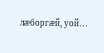лæборгæй, уой…